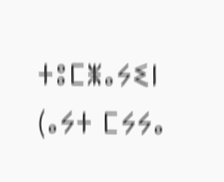ⵜⵓⵎⵥⴰⵢⵉⵏ (ⴰⵢⵜ ⵎⵢⵢⴰ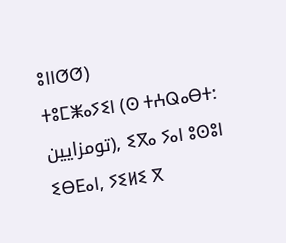ⵓⵏⵏⵚⵚ)
ⵜⵓⵎⵥⴰⵢⵉⵏ (ⵙ ⵜⵄⵕⴰⴱⵜ: تومزايين), ⵉⴳⴰ ⵢⴰⵏ ⵓⵙⵓⵏ ⵉⴱⴹⴰⵏ, ⵢⵉⵍⵉ ⴳ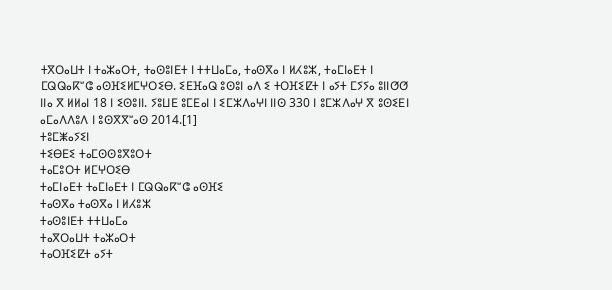ⵜⴳⵔⴰⵡⵜ ⵏ ⵜⴰⵣⴰⵔⵜ, ⵜⴰⵙⵓⵏⴹⵜ ⵏ ⵜⵜⵡⴰⵎⴰ, ⵜⴰⵙⴳⴰ ⵏ ⵍⵃⵓⵣ, ⵜⴰⵎⵏⴰⴹⵜ ⵏ ⵎⵕⵕⴰⴽⵯⵛ ⴰⵙⴼⵉⵍⵎⵖⵔⵉⴱ. ⵉⴹⴼⴰⵕ ⵓⵙⵓⵏ ⴰⴷ ⵉ ⵜⵔⴼⵉⵇⵜ ⵏ ⴰⵢⵜ ⵎⵢⵢⴰ ⵓⵏⵏⵚⵚ ⵏⵏⴰ ⴳ ⵍⵍⴰⵏ 18 ⵏ ⵉⵙⵓⵏⵏ. ⵢⵓⵡⴹ ⵓⵎⴹⴰⵏ ⵏ ⵉⵎⵣⴷⴰⵖⵏ ⵏⵏⵙ 330 ⵏ ⵓⵎⵣⴷⴰⵖ ⴳ ⵓⵙⵉⴹⵏ ⴰⵎⴰⴷⴷⵓⴷ ⵏ ⵓⵙⴳⴳⵯⴰⵙ 2014.[1]
ⵜⵓⵎⵥⴰⵢⵉⵏ
ⵜⵉⴱⴹⵉ ⵜⴰⵎⵙⵙⵓⴳⵓⵔⵜ
ⵜⴰⵎⵓⵔⵜ ⵍⵎⵖⵔⵉⴱ
ⵜⴰⵎⵏⴰⴹⵜ ⵜⴰⵎⵏⴰⴹⵜ ⵏ ⵎⵕⵕⴰⴽⵯⵛ ⴰⵙⴼⵉ
ⵜⴰⵙⴳⴰ ⵜⴰⵙⴳⴰ ⵏ ⵍⵃⵓⵣ
ⵜⴰⵙⵓⵏⴹⵜ ⵜⵜⵡⴰⵎⴰ
ⵜⴰⴳⵔⴰⵡⵜ ⵜⴰⵣⴰⵔⵜ
ⵜⴰⵔⴼⵉⵇⵜ ⴰⵢⵜ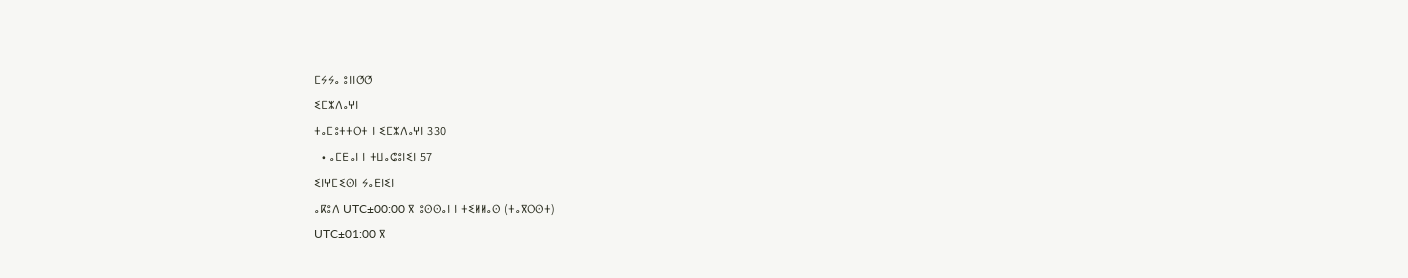ⵎⵢⵢⴰ ⵓⵏⵏⵚⵚ
ⵉⵎⵣⴷⴰⵖⵏ
ⵜⴰⵎⵓⵜⵜⵔⵜ ⵏ ⵉⵎⵣⴷⴰⵖⵏ 330
  • ⴰⵎⴹⴰⵏ ⵏ ⵜⵡⴰⵛⵓⵏⵉⵏ 57
ⵉⵏⵖⵎⵉⵙⵏ ⵢⴰⴹⵏⵉⵏ
ⴰⴽⵓⴷ UTC±00:00 ⴳ ⵓⵙⵙⴰⵏ ⵏ ⵜⵉⵍⵍⴰⵙ (ⵜⴰⴳⵔⵙⵜ)
UTC±01:00 ⴳ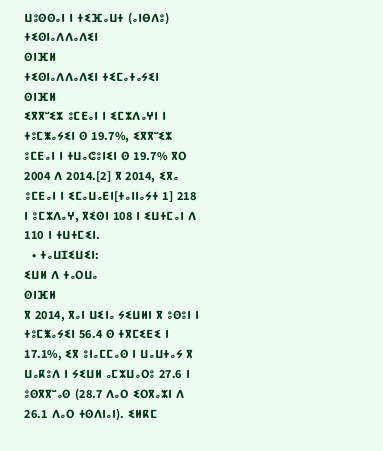ⵡⵓⵙⵙⴰⵏ ⵏ ⵜⵉⴼⴰⵡⵜ (ⴰⵏⴱⴷⵓ)
ⵜⵉⵙⵏⴰⴷⴷⴰⴷⵉⵏ
ⵙⵏⴼⵍ
ⵜⵉⵙⵏⴰⴷⴷⴰⴷⵉⵏ ⵜⵉⵎⴰⵜⴰⵢⵉⵏ
ⵙⵏⴼⵍ
ⵉⴳⴳⵯⵉⵣ ⵓⵎⴹⴰⵏ ⵏ ⵉⵎⵣⴷⴰⵖⵏ ⵏ ⵜⵓⵎⵥⴰⵢⵉⵏ ⵙ 19.7%, ⵉⴳⴳⵯⵉⵣ ⵓⵎⴹⴰⵏ ⵏ ⵜⵡⴰⵛⵓⵏⵉⵏ ⵙ 19.7% ⴳⵔ 2004 ⴷ 2014.[2] ⴳ 2014, ⵉⴳⴰ ⵓⵎⴹⴰⵏ ⵏ ⵉⵎⴰⵡⴰⴹⵏ[ⵜⴰⵏⵏⴰⵢⵜ 1] 218 ⵏ ⵓⵎⵣⴷⴰⵖ, ⴳⵉⵙⵏ 108 ⵏ ⵉⵡⵜⵎⴰⵏ ⴷ 110 ⵏ ⵜⵡⵜⵎⵉⵏ.
  • ⵜⴰⵡⵊⵉⵡⵉⵏ:
ⵉⵡⵍ ⴷ ⵜⴰⵔⵡⴰ
ⵙⵏⴼⵍ
ⴳ 2014, ⴳⴰⵏ ⵡⵉⵏⴰ ⵢⵉⵡⵍⵏ ⴳ ⵓⵙⵓⵏ ⵏ ⵜⵓⵎⵥⴰⵢⵉⵏ 56.4 ⵙ ⵜⴳⵎⵉⴹⵉ ⵏ 17.1%, ⵉⴳ ⵓⵏⴰⵎⵎⴰⵙ ⵏ ⵡⴰⵡⵜⴰⵢ ⴳ ⵡⴰⴽⵓⴷ ⵏ ⵢⵉⵡⵍ ⴰⵎⵣⵡⴰⵔⵓ 27.6 ⵏ ⵓⵙⴳⴳⵯⴰⵙ (28.7 ⴷⴰⵔ ⵉⵔⴳⴰⵣⵏ ⴷ 26.1 ⴷⴰⵔ ⵜⵙⴷⵏⴰⵏ). ⵉⵍⴽⵎ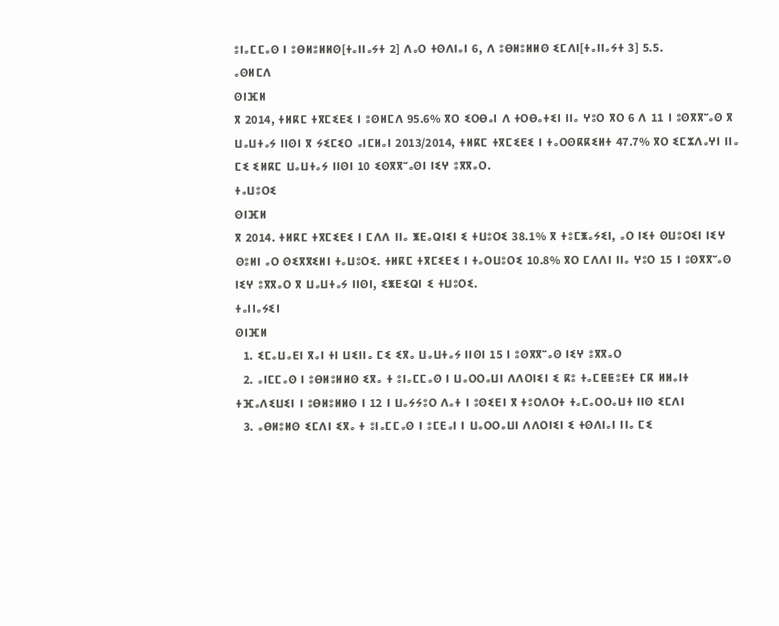ⵓⵏⴰⵎⵎⴰⵙ ⵏ ⵓⴱⵍⵓⵍⵍⵙ[ⵜⴰⵏⵏⴰⵢⵜ 2] ⴷⴰⵔ ⵜⵙⴷⵏⴰⵏ 6, ⴷ ⵓⴱⵍⵓⵍⵍⵙ ⵉⵎⴷⵏ[ⵜⴰⵏⵏⴰⵢⵜ 3] 5.5.
ⴰⵙⵍⵎⴷ
ⵙⵏⴼⵍ
ⴳ 2014, ⵜⵍⴽⵎ ⵜⴳⵎⵉⴹⵉ ⵏ ⵓⵙⵍⵎⴷ 95.6% ⴳⵔ ⵉⵔⴱⴰⵏ ⴷ ⵜⵔⴱⴰⵜⵉⵏ ⵏⵏⴰ ⵖⵓⵔ ⴳⵔ 6 ⴷ 11 ⵏ ⵓⵙⴳⴳⵯⴰⵙ ⴳ ⵡⴰⵡⵜⴰⵢ ⵏⵏⵙⵏ ⴳ ⵢⵉⵎⵉⵔ ⴰⵏⵎⵍⴰⵏ 2013/2014, ⵜⵍⴽⵎ ⵜⴳⵎⵉⴹⵉ ⵏ ⵜⴰⵔⵙⴽⴽⵉⵍⵜ 47.7% ⴳⵔ ⵉⵎⵣⴷⴰⵖⵏ ⵏⵏⴰ ⵎⵉ ⵉⵍⴽⵎ ⵡⴰⵡⵜⴰⵢ ⵏⵏⵙⵏ 10 ⵉⵙⴳⴳⵯⴰⵙⵏ ⵏⵉⵖ ⵓⴳⴳⴰⵔ.
ⵜⴰⵡⵓⵔⵉ
ⵙⵏⴼⵍ
ⴳ 2014. ⵜⵍⴽⵎ ⵜⴳⵎⵉⴹⵉ ⵏ ⵎⴷⴷ ⵏⵏⴰ ⵥⴹⴰⵕⵏⵉⵏ ⵉ ⵜⵡⵓⵔⵉ 38.1% ⴳ ⵜⵓⵎⵥⴰⵢⵉⵏ, ⴰⵔ ⵏⵉⵜ ⵙⵡⵓⵔⵉⵏ ⵏⵉⵖ ⵙⵓⵍⵏ ⴰⵔ ⵙⵉⴳⴳⵉⵍⵏ ⵜⴰⵡⵓⵔⵉ. ⵜⵍⴽⵎ ⵜⴳⵎⵉⴹⵉ ⵏ ⵜⴰⵔⵡⵓⵔⵉ 10.8% ⴳⵔ ⵎⴷⴷⵏ ⵏⵏⴰ ⵖⵓⵔ 15 ⵏ ⵓⵙⴳⴳⵯⴰⵙ ⵏⵉⵖ ⵓⴳⴳⴰⵔ ⴳ ⵡⴰⵡⵜⴰⵢ ⵏⵏⵙⵏ, ⵉⵥⴹⵉⵕⵏ ⵉ ⵜⵡⵓⵔⵉ.
ⵜⴰⵏⵏⴰⵢⵉⵏ
ⵙⵏⴼⵍ
  1. ⵉⵎⴰⵡⴰⴹⵏ ⴳⴰⵏ ⵜⵏ ⵡⵉⵏⵏⴰ ⵎⵉ ⵉⴳⴰ ⵡⴰⵡⵜⴰⵢ ⵏⵏⵙⵏ 15 ⵏ ⵓⵙⴳⴳⵯⴰⵙ ⵏⵉⵖ ⵓⴳⴳⴰⵔ
  2. ⴰⵏⵎⵎⴰⵙ ⵏ ⵓⴱⵍⵓⵍⵍⵙ ⵉⴳⴰ ⵜ ⵓⵏⴰⵎⵎⴰⵙ ⵏ ⵡⴰⵔⵔⴰⵡⵏ ⴷⴷⵔⵏⵉⵏ ⵉ ⴽⵓ ⵜⴰⵎⵟⵟⵓⴹⵜ ⵎⴽ ⵍⵍⴰⵏⵜ ⵜⴼⴰⴷⵉⵡⵉⵏ ⵏ ⵓⴱⵍⵓⵍⵍⵙ ⵏ 12 ⵏ ⵡⴰⵢⵢⵓⵔ ⴷⴰⵜ ⵏ ⵓⵙⵉⴹⵏ ⴳ ⵜⵓⵔⴷⵔⵜ ⵜⴰⵎⴰⵔⵔⴰⵡⵜ ⵏⵏⵙ ⵉⵎⴷⵏ
  3. ⴰⴱⵍⵓⵍⵙ ⵉⵎⴷⵏ ⵉⴳⴰ ⵜ ⵓⵏⴰⵎⵎⴰⵙ ⵏ ⵓⵎⴹⴰⵏ ⵏ ⵡⴰⵔⵔⴰⵡⵏ ⴷⴷⵔⵏⵉⵏ ⵉ ⵜⵙⴷⵏⴰⵏ ⵏⵏⴰ ⵎⵉ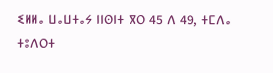ⵉⵍⵍⴰ ⵡⴰⵡⵜⴰⵢ ⵏⵏⵙⵏⵜ ⴳⵔ 45 ⴷ 49, ⵜⵎⴷⴰ ⵜⵓⴷⵔⵜ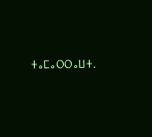ⵜⴰⵎⴰⵔⵔⴰⵡⵜ.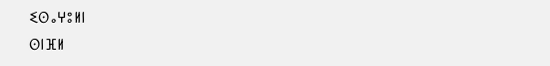ⵉⵙⴰⵖⵓⵍⵏ
ⵙⵏⴼⵍ